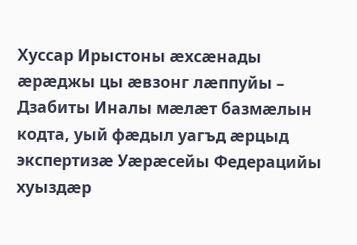Хуссар Ирыстоны æхсæнады æрæджы цы æвзонг лæппуйы – Дзабиты Иналы мæлæт базмæлын кодта, уый фæдыл уагъд æрцыд экспертизæ Уæрæсейы Федерацийы хуыздæр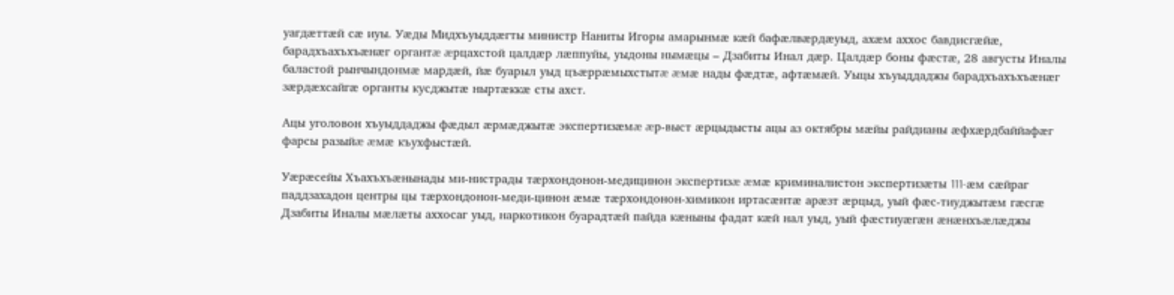уагдæттæй сæ иуы. Уæды Мидхъуыддæгты министр Наниты Игоры амарынмæ кæй бафæлвæрдæуыд, ахæм аххос бавдисгæйæ, барадхъахъхъæнæг органтæ æрцахстой цалдæр лæппуйы, уыдоны нымæцы – Дзабиты Инал дæр. Цалдæр боны фæстæ, 28 августы Иналы баластой рынчындонмæ мардæй, йæ буарыл уыд цъæррæмыхстытæ æмæ нады фæдтæ, афтæмæй. Уыцы хъуыддаджы барадхъахъхъæнæг зæрдæхсайгæ органты кусджытæ ныртæккæ сты ахст.

Ацы уголовон хъуыддаджы фæдыл æрмæджытæ экспертизæмæ æр-выст æрцыдысты ацы аз октябры мæйы райдианы æфхæрдбаййафæг фарсы разыйæ æмæ къухфыстæй.

Уæрæсейы Хъахъхъæнынады ми-нистрады тæрхондонон-медицинон экспертизæ æмæ криминалистон экспертизæты 111-æм сæйраг паддзахадон центры цы тæрхондонон-меди-цинон æмæ тæрхондонон-химикон иртасæнтæ арæзт æрцыд, уый фæс-тиуджытæм гæсгæ Дзабиты Иналы мæлæты аххосаг уыд, наркотикон буарадтæй пайда кæныны фадат кæй нал уыд, уый фæстиуæгæн æнæнхъæлæджы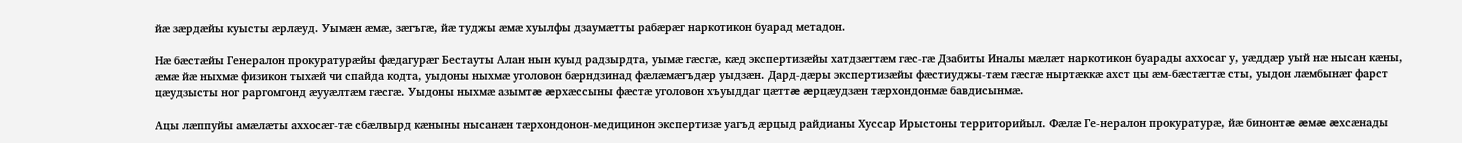йæ зæрдæйы куысты æрлæуд. Уымæн æмæ, зæгъгæ, йæ туджы æмæ хуылфы дзаумæтты рабæрæг наркотикон буарад метадон.

Нæ бæстæйы Генералон прокуратурæйы фæдагурæг Бестауты Алан нын куыд радзырдта, уымæ гæсгæ, кæд экспертизæйы хатдзæгтæм гæс-гæ Дзабиты Иналы мæлæт наркотикон буарады аххосаг у, уæддæр уый нæ нысан кæны, æмæ йæ ныхмæ физикон тыхæй чи спайда кодта, уыдоны ныхмæ уголовон бæрндзинад фæлæмæгъдæр уыдзæн. Дард-дæры экспертизæйы фæстиуджы-тæм гæсгæ ныртæккæ ахст цы æм-бæстæгтæ сты, уыдон лæмбынæг фарст цæудзысты ног раргомгонд æууæлтæм гæсгæ. Уыдоны ныхмæ азымтæ æрхæссыны фæстæ уголовон хъуыддаг цæттæ æрцæудзæн тæрхондонмæ бавдисынмæ.

Ацы лæппуйы амæлæты аххосæг-тæ сбæлвырд кæныны нысанæн тæрхондонон-медицинон экспертизæ уагъд æрцыд райдианы Хуссар Ирыстоны территорийыл. Фæлæ Ге-нералон прокуратурæ, йæ бинонтæ æмæ æхсæнады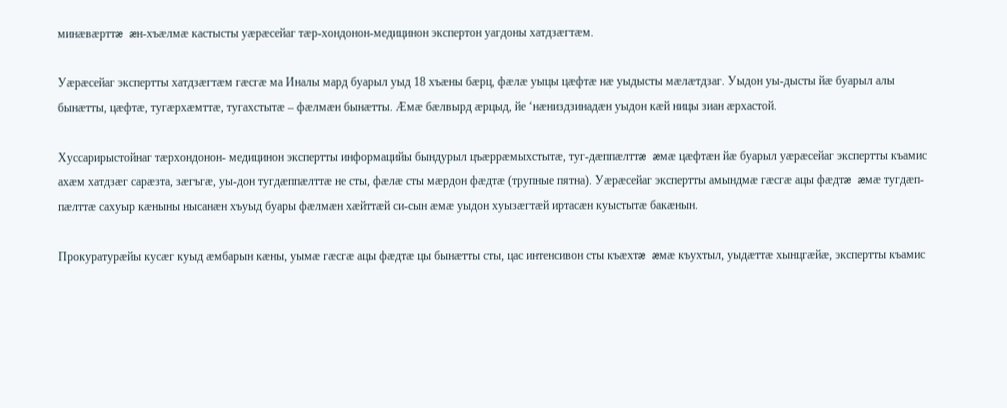минæвæрттæ æн-хъæлмæ кастысты уæрæсейаг тæр-хондонон-медицинон экспертон уагдоны хатдзæгтæм.

Уæрæсейаг экспертты хатдзæгтæм гæсгæ ма Иналы мард буарыл уыд 18 хъæны бæрц, фæлæ уыцы цæфтæ нæ уыдысты мæлæтдзаг. Уыдон уы-дысты йæ буарыл алы бынæтты, цæфтæ, тугæрхæмттæ, тугахстытæ – фæлмæн бынæтты. Æмæ бæлвырд æрцыд, йе ‘нæниздзинадæн уыдон кæй ницы зиан æрхастой.

Хуссарирыстойнаг тæрхондонон- медицинон экспертты информацийы бындурыл цъæррæмыхстытæ, туг-дæппæлттæ æмæ цæфтæн йæ буарыл уæрæсейаг экспертты къамис ахæм хатдзæг сарæзта, зæгъгæ, уы-дон тугдæппæлттæ не сты, фæлæ сты мæрдон фæдтæ (трупные пятна). Уæрæсейаг экспертты амындмæ гæсгæ ацы фæдтæ æмæ тугдæп-пæлттæ сахуыр кæныны нысанæн хъуыд буары фæлмæн хæйттæй си-сын æмæ уыдон хуызæгтæй иртасæн куыстытæ бакæнын.

Прокуратурæйы кусæг куыд æмбарын кæны, уымæ гæсгæ ацы фæдтæ цы бынæтты сты, цас интенсивон сты къæхтæ æмæ къухтыл, уыдæттæ хынцгæйæ, экспертты къамис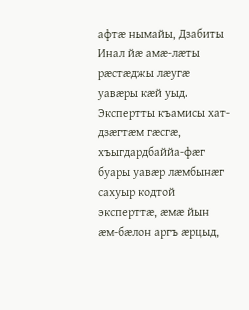афтæ нымайы, Дзабиты Инал йæ амæ-лæты рæстæджы лæугæ уавæры кæй уыд. Экспертты къамисы хат-дзæгтæм гæсгæ, хъыгдардбаййа-фæг буары уавæр лæмбынæг сахуыр кодтой эксперттæ, æмæ йын æм-бæлон аргъ æрцыд,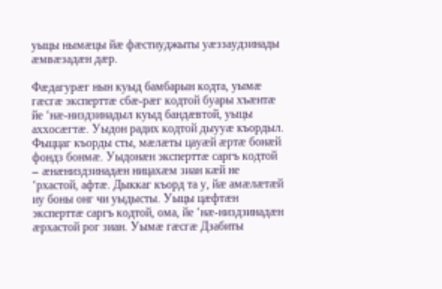уыцы нымæцы йæ фæстиуджыты уæззаудзинады æмвæзадæн дæр.

Фæдагурæг нын куыд бамбарын кодта, уымæ гæсгæ эксперттæ сбæ-рæг кодтой буары хъæнтæ йе ‘нæ-низдзинадыл куыд бандæвтой, уыцы аххосæгтæ. Уыдон радих кодтой дыууæ къордыл. Фыццаг къорды сты, мæлæты цауæй æртæ бонæй фондз бонмæ. Уыдонæн эксперттæ саргъ кодтой – æнæниздзинадæн ницахæм зиан кæй не ‘рхастой, афтæ. Дыккаг къорд та у, йæ амæлæтæй иу боны онг чи уыдысты. Уыцы цæфтæн эксперттæ саргъ кодтой, ома, йе ‘нæ-низдзинадæн æрхастой рог зиан. Уымæ гæсгæ Дзабиты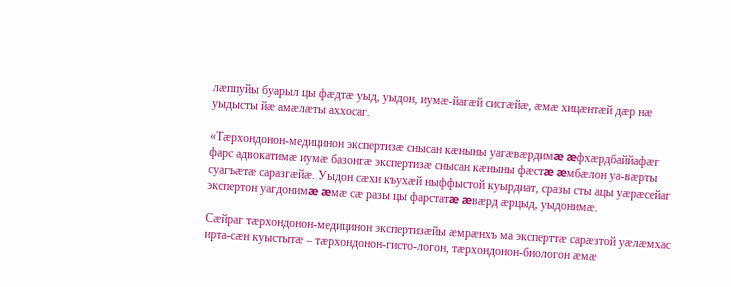лæппуйы буарыл цы фæдтæ уыд, уыдон, иумæ-йагæй сисгæйæ, æмæ хицæнтæй дæр нæ уыдысты йæ амæлæты аххосаг.

«Тæрхондонон-медицинон экспертизæ снысан кæныны уагæвæрдимæ æфхæрдбаййафæг фарс адвокатимæ иумæ базонгæ экспертизæ снысан кæныны фæстæ æмбæлон уа-вæрты суагъæтæ саразгæйæ. Уыдон сæхи къухæй ныффыстой куырдиат, сразы сты ацы уæрæсейаг экспертон уагдонимæ æмæ сæ разы цы фарстатæ æвæрд æрцыд, уыдонимæ.

Сæйраг тæрхондонон-медицинон экспертизæйы æмрæнхъ ма эксперттæ сарæзтой уæлæмхас ирта-сæн куыстытæ – тæрхондонон-гисто-логон, тæрхондонон-биологон æмæ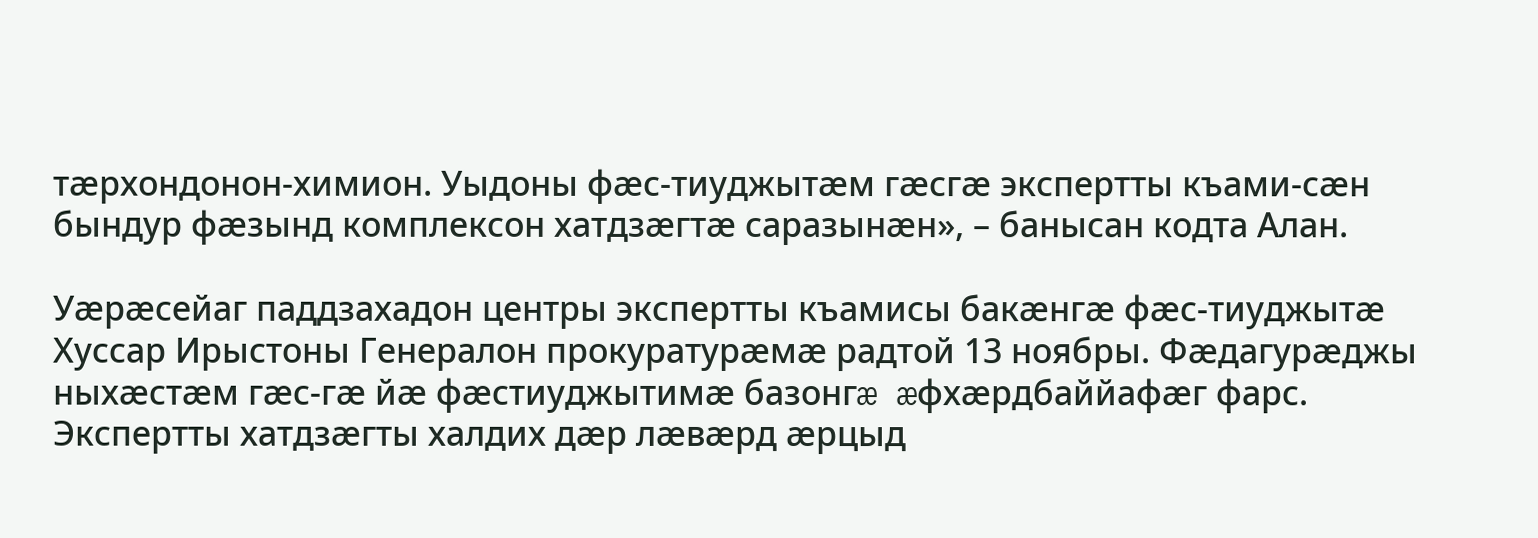тæрхондонон-химион. Уыдоны фæс-тиуджытæм гæсгæ экспертты къами-сæн бындур фæзынд комплексон хатдзæгтæ саразынæн», – банысан кодта Алан.

Уæрæсейаг паддзахадон центры экспертты къамисы бакæнгæ фæс-тиуджытæ Хуссар Ирыстоны Генералон прокуратурæмæ радтой 13 ноябры. Фæдагурæджы ныхæстæм гæс-гæ йæ фæстиуджытимæ базонгæ æфхæрдбаййафæг фарс. Экспертты хатдзæгты халдих дæр лæвæрд æрцыд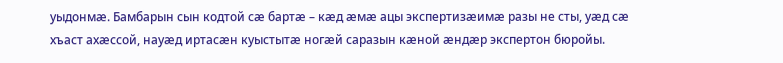уыдонмæ. Бамбарын сын кодтой сæ бартæ – кæд æмæ ацы экспертизæимæ разы не сты, уæд сæ хъаст ахæссой, науæд иртасæн куыстытæ ногæй саразын кæной æндæр экспертон бюройы.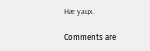Нӕ уацх.

Comments are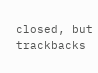closed, but trackbacks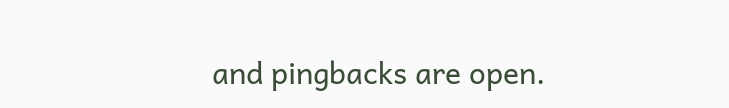and pingbacks are open.